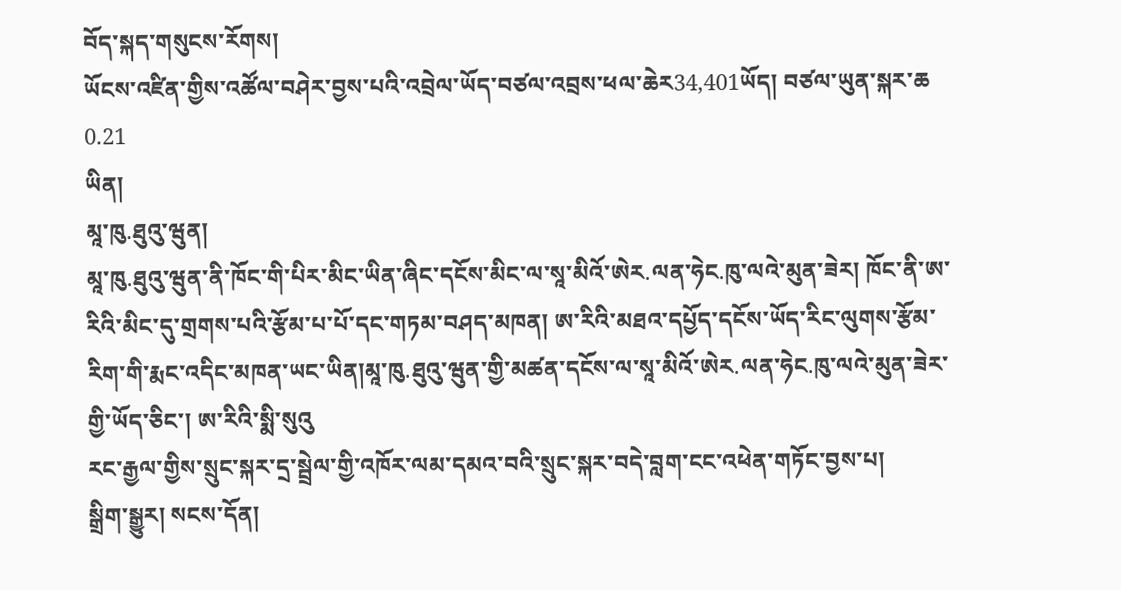བོད་སྐད་གསུངས་རོགས།
ཡོངས་འཛིན་གྱིས་འཚོལ་བཤེར་བྱས་པའི་འབྲེལ་ཡོད་བཙལ་འབྲས་ཕལ་ཆེར34,401ཡོད། བཙལ་ཡུན་སྐར་ཆ 0.21
ཡིན།
མཱ་ཁུ.ཐུའུ་ཝུན།
མཱ་ཁུ.ཐུའུ་ཝུན་ནི་ཁོང་གི་པིར་མིང་ཡིན་ཞིང་དངོས་མིང་ལ་སཱ་མིའོ་ཨེར.ལན་ཧེང.ཁུ་ལའེ་མུན་ཟེར། ཁོང་ནི་ཨ་རིའི་མིང་དུ་གྲགས་པའི་རྩོམ་པ་པོ་དང་གཏམ་བཤད་མཁན། ཨ་རིའི་མཐའ་དཔྱོད་དངོས་ཡོད་རིང་ལུགས་རྩོམ་རིག་གི་རྨང་འདིང་མཁན་ཡང་ཡིན།མཱ་ཁུ.ཐུའུ་ཝུན་གྱི་མཚན་དངོས་ལ་སཱ་མིའོ་ཨེར.ལན་ཧེང.ཁུ་ལའེ་མུན་ཟེར་གྱི་ཡོད་ཅིང་། ཨ་རིའི་སྨི་སུའུ
རང་རྒྱལ་གྱིས་སྲུང་སྐར་དྲ་སྦྲེལ་གྱི་འཁོར་ལམ་དམའ་བའི་སྲུང་སྐར་བདེ་བླག་ངང་འཕེན་གཏོང་བྱས་པ།
སྒྲིག་སྒྱུར། སངས་དོན།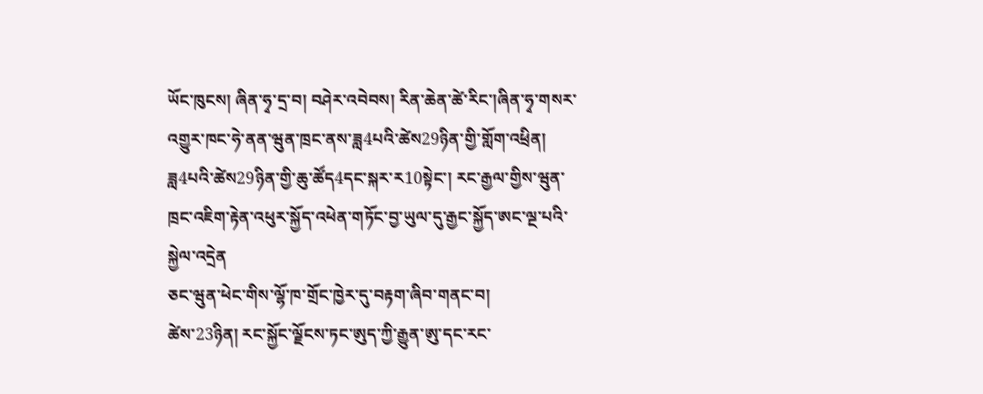ཡོང་ཁུངས། ཞིན་ཧྭ་དྲ་བ། བཤེར་འབེབས། རིན་ཆེན་ཚེ་རིང་།ཞིན་ཧྭ་གསར་འགྱུར་ཁང་ཧེ་ནན་ཝུན་ཁྲང་ནས་ཟླ4པའི་ཚེས29ཉིན་གྱི་གློག་འཕྲིན། ཟླ4པའི་ཚེས29ཉིན་གྱི་ཆུ་ཚོད4དང་སྐར་ར10སྟེང་། རང་རྒྱལ་གྱིས་ཝུན་ཁྲང་འཇིག་རྟེན་འཕུར་སྐྱོད་འཕེན་གཏོང་བྱ་ཡུལ་དུ་རྒྱང་སྐྱོད་ཨང་ལྔ་པའི་སྐྱེལ་འདྲེན
ཅང་ཝུན་ཕེང་གིས་ལྷོ་ཁ་གྲོང་ཁྱེར་དུ་བརྟག་ཞིབ་གནང་བ།
ཚེས་23ཉིན། རང་སྐྱོང་ལྗོངས་ཏང་ཨུད་ཀྱི་རྒྱུན་ཨུ་དང་རང་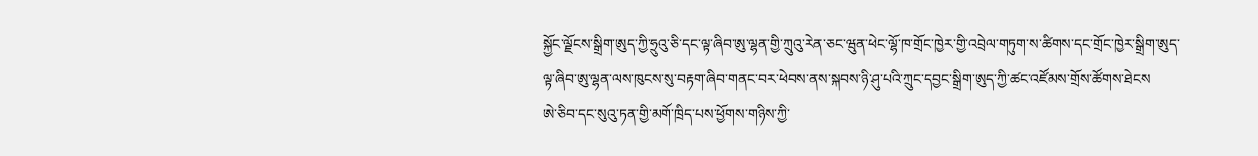སྐྱོང་ལྗོངས་སྒྲིག་ཨུད་ཀྱི་ཧྲུའུ་ཅི་དང་ལྟ་ཞིབ་ཨུ་ལྷན་གྱི་ཀྲུའུ་རེན་ཅང་ཝུན་ཕེང་ལྷོ་ཁ་གྲོང་ཁྱེར་གྱི་འབྲེལ་གཏུག་ས་ཚིགས་དང་གྲོང་ཁྱེར་སྒྲིག་ཨུད་ལྟ་ཞིབ་ཨུ་ལྷན་ལས་ཁུངས་སུ་བརྟག་ཞིབ་གནང་བར་ཕེབས་ནས་སྐབས་ཉི་ཤུ་པའི་ཀྲུང་དབྱང་སྒྲིག་ཨུད་ཀྱི་ཚང་འཛོམས་གྲོས་ཚོགས་ཐེངས
ཨེ་ཅིབ་དང་སུའུ་ཏན་གྱི་མགོ་ཁྲིད་པས་ཕྱོགས་གཉིས་ཀྱི་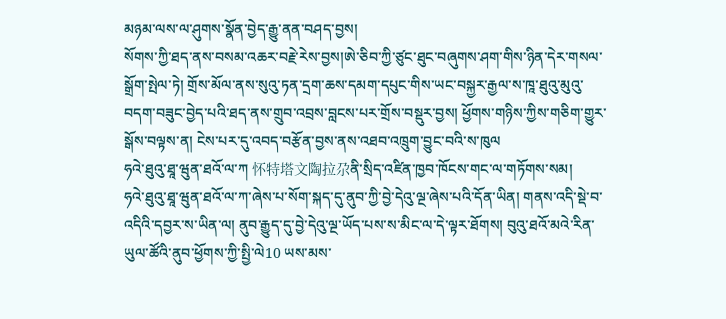མཉམ་ལས་ལ་ཤུགས་སྣོན་བྱེད་རྒྱུ་ནན་བཤད་བྱས།
སོགས་ཀྱི་ཐད་ནས་བསམ་འཆར་བརྗེ་རེས་བྱས།ཨེ་ཅིབ་ཀྱི་ཙུང་ཐུང་བཞུགས་ཤག་གིས་ཉིན་དེར་གསལ་སྒྲོག་སྤེལ་ཏེ། གྲོས་མོལ་ནས་སུའུ་ཏན་དྲག་ཆས་དམག་དཔུང་གིས་ཡང་བསྐྱར་རྒྱལ་ས་ཁཱ་ཐུའུ་མུའུ་བདག་བཟུང་བྱེད་པའི་ཐད་ནས་གྲུབ་འབྲས་བླངས་པར་གྲོས་བསྡུར་བྱས། ཕྱོགས་གཉིས་ཀྱིས་གཅིག་གྱུར་སྒོས་བལྟས་ན། ངེས་པར་དུ་འབད་བརྩོན་བྱས་ནས་འཐབ་འཁྲུག་བྱུང་བའི་ས་ཁུལ
ཧའེ་ཐུའུ་ཐཱ་ཝུན་ཐའོ་ལ་ཀ 怀特塔文陶拉尕ནི་སྲིད་འཛིན་ཁྱབ་ཁོངས་གང་ལ་གཏོགས་སམ།
ཧའེ་ཐུའུ་ཐཱ་ཝུན་ཐའོ་ལ་ཀ་ཞེས་པ་སོག་སྐད་དུ་ནུབ་ཀྱི་བྱེ་དེའུ་ལྔ་ཞེས་པའི་དོན་ཡིན། གནས་འདི་སྡེ་བ་འདིའི་དབྱར་ས་ཡིན་ལ། ནུབ་རྒྱུད་དུ་བྱེ་དེའུ་ལྔ་ཡོད་པས་ས་མིང་ལ་དེ་ལྟར་ཐོགས། བུའུ་ཐའོ་མའེ་རིན་ཡུལ་ཚོའི་ནུབ་ཕྱོགས་ཀྱི་སྤྱི་ལེ10 ཡས་མས་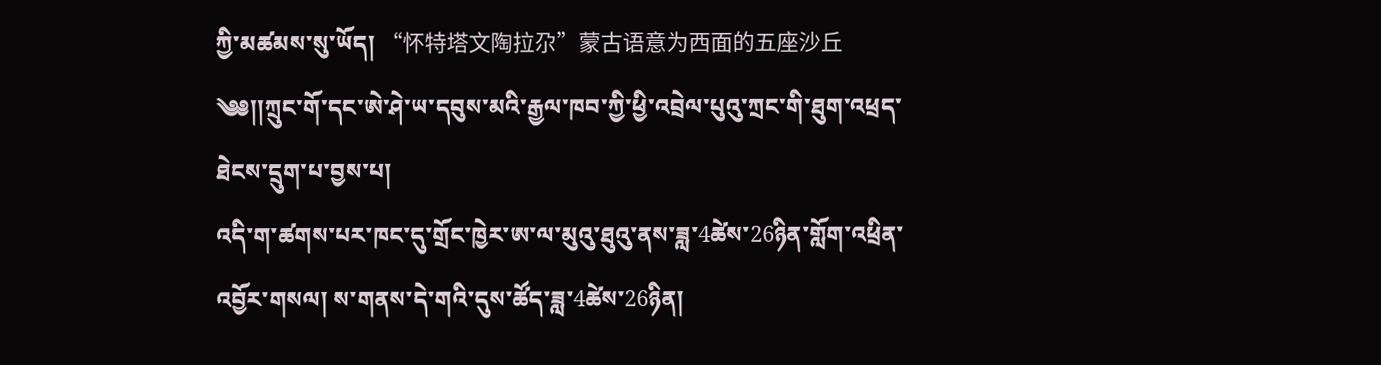ཀྱི་མཚམས་སུ་ཡོད། “怀特塔文陶拉尕”蒙古语意为西面的五座沙丘
༄༅།།ཀྲུང་གོ་དང་ཨེ་ཤེ་ཡ་དབུས་མའི་རྒྱལ་ཁབ་ཀྱི་ཕྱི་འབྲེལ་པུའུ་ཀྲང་གི་ཐུག་འཕྲད་ཐེངས་དྲུག་པ་བྱས་པ།
འདི་ག་ཚགས་པར་ཁང་དུ་གྲོང་ཁྱེར་ཨ་ལ་མུའུ་ཐུའུ་ནས་ཟླ་4ཚེས་26ཉིན་གློག་འཕྲིན་འབྱོར་གསལ། ས་གནས་དེ་གའི་དུས་ཚོད་ཟླ་4ཚེས་26ཉིན།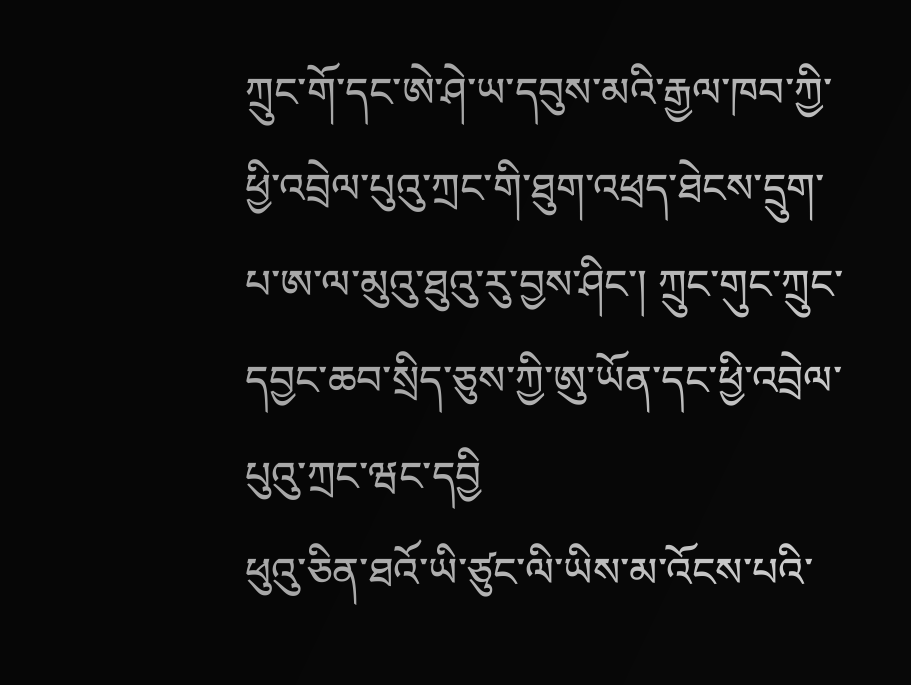ཀྲུང་གོ་དང་ཨེ་ཤེ་ཡ་དབུས་མའི་རྒྱལ་ཁབ་ཀྱི་ཕྱི་འབྲེལ་པུའུ་ཀྲང་གི་ཐུག་འཕྲད་ཐེངས་དྲུག་པ་ཨ་ལ་མུའུ་ཐུའུ་རུ་བྱས་ཤིང་། ཀྲུང་གུང་ཀྲུང་དབྱང་ཆབ་སྲིད་ཅུས་ཀྱི་ཨུ་ཡོན་དང་ཕྱི་འབྲེལ་པུའུ་ཀྲང་ཝང་དབྱི
ཕུའུ་ཅིན་ཐའོ་ཡི་ཙུང་ལི་ཡིས་མ་འོངས་པའི་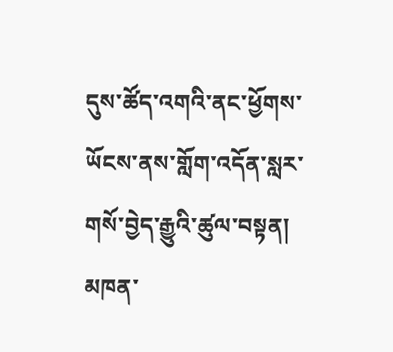དུས་ཚོད་འགའི་ནང་ཕྱོགས་ཡོངས་ནས་གློག་འདོན་སླར་གསོ་བྱེད་རྒྱུའི་ཚུལ་བསྟན།
མཁན་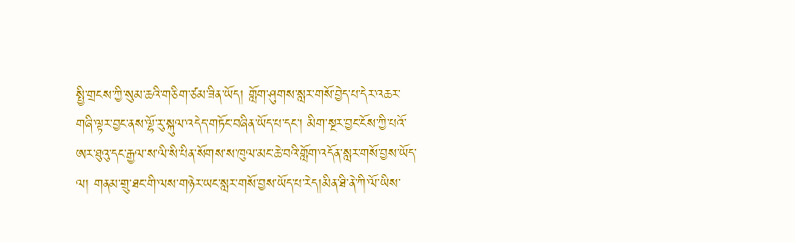སྤྱི་གྲངས་ཀྱི་སུམ་ཆའི་གཅིག་ཙམ་ཟིན་ཡོད། གློག་ཤུགས་སླར་གསོ་བྱེད་པ་དེར་འཆར་གཞི་ལྟར་བྱང་ནས་ལྷོ་རུ་སྐུལ་འདེད་གཏོང་བཞིན་ཡོད་པ་དང་། མིག་སྔར་བྱང་ངོས་ཀྱི་པའོ་ཨར་ཐུའུ་དང་རྒྱལ་ས་ལི་སི་པིན་སོགས་ས་ཁུལ་མང་ཆེ་བའི་གློག་འདོན་སླར་གསོ་བྱས་ཡོད་ལ། གནམ་གྲུ་ཐང་གི་ལས་གཉེར་ཡང་སླར་གསོ་བྱས་ཡོད་པ་རེད།མིན་ཐི་ནེ་ཀི་ལོ་ཡིས་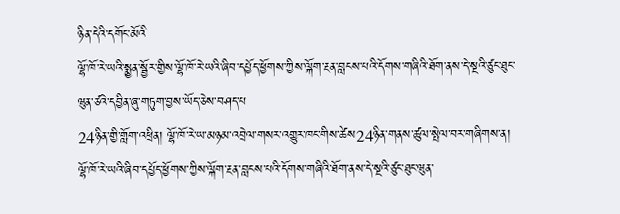ཉིན་དེའི་དགོང་མོའི
ལྷོ་ཁོ་རེ་ཡའི་སྨྱན་སྦྱོར་གྱིས་ལྷོ་ཁོ་རེ་ཡའི་ཞིབ་དཔྱོད་ཕྱོགས་ཀྱིས་ལྐོག་རྔན་བླངས་པའི་དོགས་གཞིའི་ཐོག་ནས་དེ་སྔའི་ཙུང་ཐུང་ཝུན་ཙའེ་དབྱིན་ཞུ་གཏུག་བྱས་ཡོད་ཅེས་བཤད་པ
24ཉིན་གྱི་གློག་འཕྲིན། ལྷོ་ཁོ་རེ་ཡ་མཉམ་འབྲེལ་གསར་འགྱུར་ཁང་གིས་ཚེས24ཉིན་གནས་ཚུལ་སྤེལ་བར་གཞིགས་ན། ལྷོ་ཁོ་རེ་ཡའི་ཞིབ་དཔྱོད་ཕྱོགས་ཀྱིས་ལྐོག་རྔན་བླངས་པའི་དོགས་གཞིའི་ཐོག་ནས་དེ་སྔའི་ཙུང་ཐུང་ཝུན་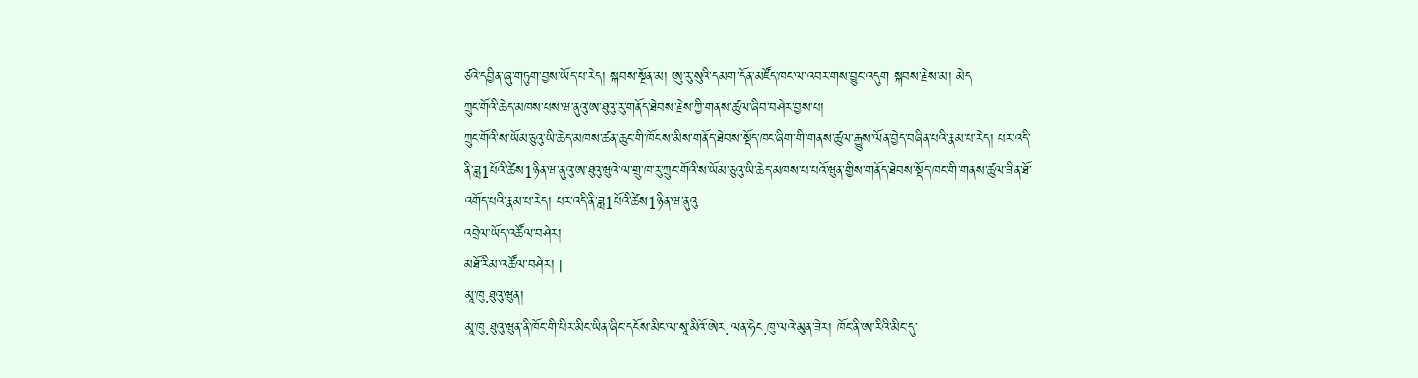ཙའེ་དབྱིན་ཞུ་གཏུག་བྱས་ཡོད་པ་རེད། སྐབས་སྔོན་མ། ཨུ་རུ་སུའི་དམག་དོན་མཛོད་ཁང་ལ་འབར་གས་བྱུང་འདུག སྐབས་རྗེས་མ། མེད
ཀྲུང་གོའི་ཆེད་མཁས་པས་ཝ་ནུའུ་ཨ་ཐུའུ་རུ་གནོད་ཐེབས་རྗེས་ཀྱི་གནས་ཚུལ་ཞིབ་བཤེར་བྱས་པ།
ཀྲུང་གོའི་ས་ཡོམ་ཅུའུ་ཡི་ཆེད་མཁས་ཚན་ཆུང་གི་ཁོངས་མིས་གནོད་ཐེབས་སྡོད་ཁང་ཞིག་གི་གནས་ཚུལ་རྒྱུས་ལོན་བྱེད་བཞིན་པའི་རྣམ་པ་རེད། པར་འདི་ནི་ཟླ1པོའི་ཚེས1ཉིན་ཝ་ནུའུ་ཨ་ཐུའུ་ཝུའེ་ལ་གྲུ་ཁ་རུ་ཀྲུང་གོའི་ས་ཡོམ་ཅུའུ་ཡི་ཆེད་མཁས་པ་པའོ་ཝུན་གྱིས་གནོད་ཐེབས་སྡོད་ཁང་གི་གནས་ཚུལ་ཟིན་ཐོ་འགོད་པའི་རྣམ་པ་རེད། པར་འདི་ནི་ཟླ1པོའི་ཚེས1ཉིན་ཝ་ནུའུ
འབྲེལ་ཡོད་འཚོལ་བཤེར།
མཐོ་རིམ་འཚོལ་བཤེར། |
མཱ་ཁུ.ཐུའུ་ཝུན།
མཱ་ཁུ.ཐུའུ་ཝུན་ནི་ཁོང་གི་པིར་མིང་ཡིན་ཞིང་དངོས་མིང་ལ་སཱ་མིའོ་ཨེར.ལན་ཧེང.ཁུ་ལའེ་མུན་ཟེར། ཁོང་ནི་ཨ་རིའི་མིང་དུ་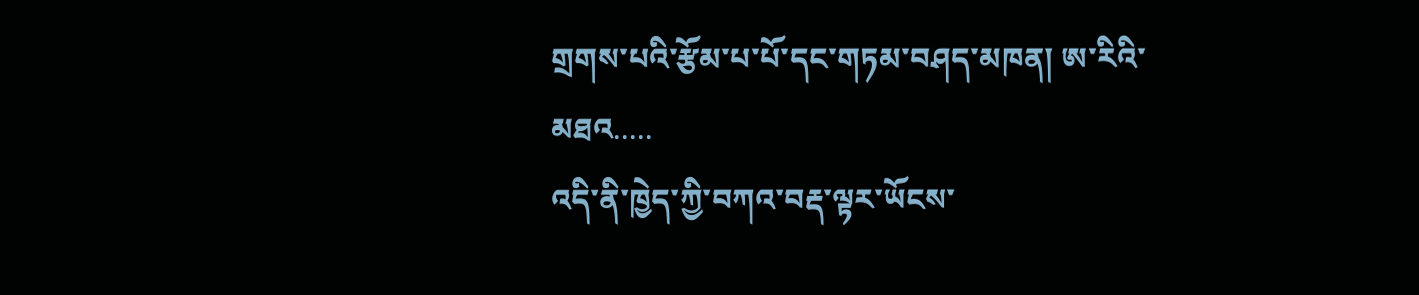གྲགས་པའི་རྩོམ་པ་པོ་དང་གཏམ་བཤད་མཁན། ཨ་རིའི་མཐའ.....
འདི་ནི་ཁྱེད་ཀྱི་བཀའ་བརྡ་ལྟར་ཡོངས་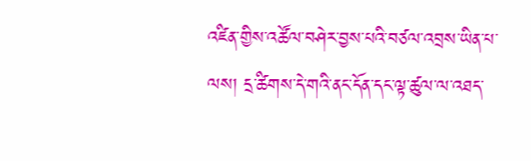འཛིན་གྱིས་འཚོལ་བཤེར་བྱས་པའི་བཙལ་འབྲས་ཡིན་པ་ལས། དྲ་ཚིགས་དེ་གའི་ནང་དོན་དང་ལྟ་ཚུལ་ལ་འཐད་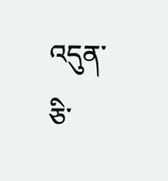འདུན་ཅི་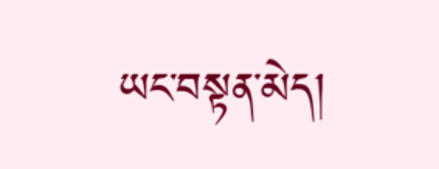ཡང་བསྟན་མེད།